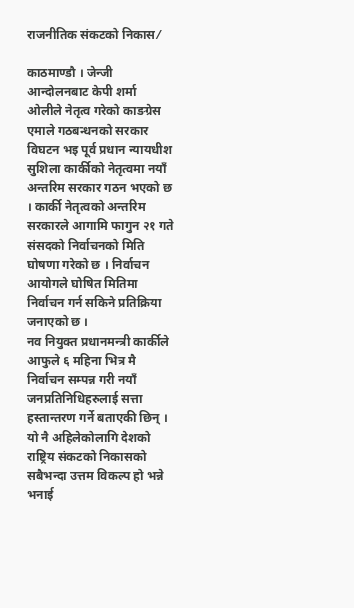राजनीतिक संकटको निकास ⁄

काठमाण्डौ । जेन्जी आन्दोलनबाट केपी शर्मा ओलीले नेतृत्व गरेको काङग्रेस एमाले गठबन्धनको सरकार विघटन भइ पूर्व प्रधान न्यायधीश सुशिला कार्कीको नेतृत्वमा नयाँ अन्तरिम सरकार गठन भएको छ । कार्की नेतृत्वको अन्तरिम सरकारले आगामि फागुन २१ गते संसदको निर्वाचनको मिति घोषणा गरेको छ । निर्वाचन आयोगले घोषित मितिमा निर्वाचन गर्न सकिने प्रतिक्रिया जनाएको छ ।
नव नियुक्त प्रधानमन्त्री कार्कीले आफुले ६ महिना भित्र मै निर्वाचन सम्पन्न गरी नयाँ जनप्रतिनिधिहरुलाई सत्ता हस्तान्तरण गर्ने बताएकी छिन् । यो नै अहिलेकोलागि देशको राष्ट्रिय संकटको निकासको सबैभन्दा उत्तम विकल्प हो भन्ने भनाई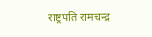राष्ट्रपति रामचन्द्र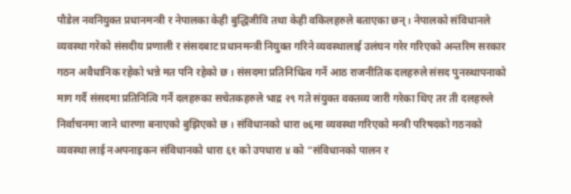पौडेल नवनियुक्त प्रधानमन्त्री र नेपालका केही बुद्धिजीवि तथा केही वकिलहरुले बताएका छन् । नेपालको संविधानले व्यवस्था गरेको संसदीय प्रणाली र संसदबाट प्रधानमन्त्री नियुक्त गरिने व्यवस्थालाई उलंघन गरेर गरिएको अन्तरिम सरकार गठन अवैधानिक रहेको भन्ने मत पनि रहेको छ । संसदमा प्रतिनिधित्व गर्ने आठ राजनीतिक दलहरुले संसद पुनस्र्थापनाको माग गर्दै संसदमा प्रतिनित्वि गर्ने दलहरुका सचेतकहरुले भाद्र २९ गते संयुक्त वक्तव्य जारी गरेका थिए तर ती दलहरुले निर्वाचनमा जाने धारणा बनाएको बुझिएको छ । संविधानको धारा ७६मा व्यवस्था गरिएको मन्त्री परिषदको गठनको व्यवस्था लाई नअपनाइकन संविधानको धारा ६१ को उपधारा ४ को “संविधानको पालन र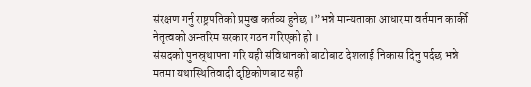संरक्षण गर्नु राष्ट्रपतिको प्रमुख कर्तव्य हुनेछ ।”भन्ने मान्यताका आधारमा वर्तमान कार्की नेतृत्वको अन्तरिम सरकार गठन गरिएको हो ।
संसदको पुनस्र्थापना गरि यही संविधानको बाटोबाट देशलाई निकास दिनु पर्दछ भन्ने मतमा यथास्थितिवादी दृष्टिकोणबाट सही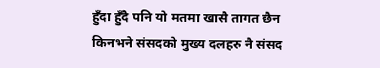हुँदा हुँदै पनि यो मतमा खासै तागत छैन किनभने संसदको मुख्य दलहरु नै संसद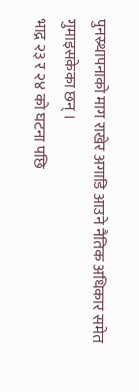पुनस्र्थापनाको माग राखेर अगाडि आउने नैतिक अधिकार समेत गुमाइसकेका छन् ।
भाद्र २३ र २४ को घटना पछि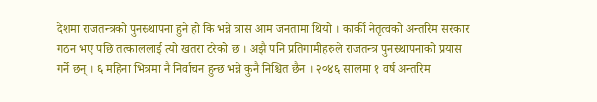देशमा राजतन्त्रको पुनस्र्थापना हुने हो कि भन्ने त्रास आम जनतामा थियो । कार्की नेतृत्वको अन्तरिम सरकार गठन भए पछि तत्काललाई त्यो खतरा टरेको छ । अझै पनि प्रतिगामीहरुले राजतन्त्र पुनस्र्थापनाको प्रयास गर्ने छन् । ६ महिना भित्रमा नै निर्वाचन हुन्छ भन्ने कुनै निश्चित छैन । २०४६ सालमा १ वर्ष अन्तरिम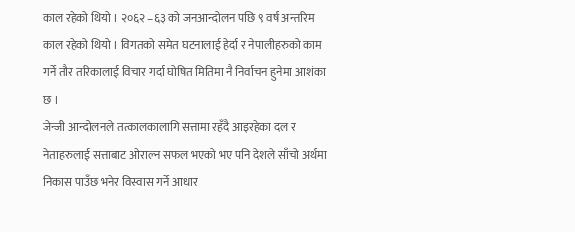काल रहेको थियो । २०६२ –६३ को जनआन्दोलन पछि ९ वर्ष अन्तरिम काल रहेको थियो । विगतको समेत घटनालाई हेर्दा र नेपालीहरुको काम गर्ने तौर तरिकालाई विचार गर्दा घोषित मितिमा नै निर्वाचन हुनेमा आशंका छ ।
जेन्जी आन्दोलनले तत्कालकालागि सत्तामा रहँदै आइरहेका दल र नेताहरुलाई सत्ताबाट ओराल्न सफल भएको भए पनि देशले साँचो अर्थमा निकास पाउँछ भनेर विस्वास गर्ने आधार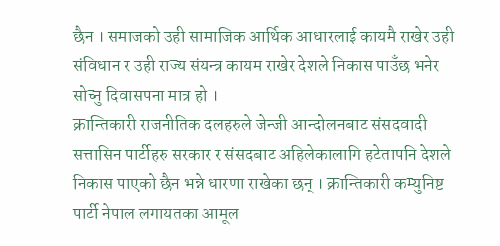छैन । समाजको उही सामाजिक आर्थिक आधारलाई कायमै राखेर उही संविधान र उही राज्य संयन्त्र कायम राखेर देशले निकास पाउँछ भनेर सोच्नु दिवासपना मात्र हो ।
क्रान्तिकारी राजनीतिक दलहरुले जेन्जी आन्दोलनबाट संसदवादी सत्तासिन पार्टीहरु सरकार र संसदबाट अहिलेकालागि हटेतापनि देशले निकास पाएको छैन भन्ने धारणा राखेका छन् । क्रान्तिकारी कम्युनिष्ट पार्टी नेपाल लगायतका आमूल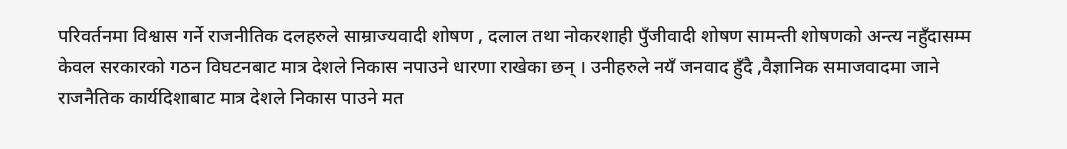परिवर्तनमा विश्वास गर्ने राजनीतिक दलहरुले साम्राज्यवादी शोषण , दलाल तथा नोकरशाही पुँजीवादी शोषण सामन्ती शोषणको अन्त्य नहुँदासम्म केवल सरकारको गठन विघटनबाट मात्र देशले निकास नपाउने धारणा राखेका छन् । उनीहरुले नयँ जनवाद हुँदै ,वैज्ञानिक समाजवादमा जाने राजनैतिक कार्यदिशाबाट मात्र देशले निकास पाउने मत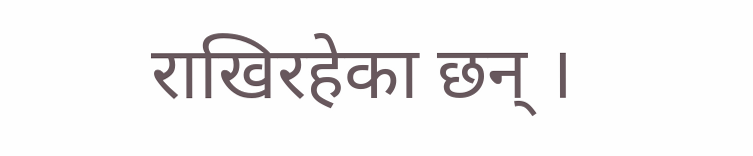राखिरहेका छन् ।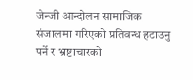जेन्जी आन्दोलन सामाजिक संजालमा गरिएको प्रतिवन्ध हटाउनु पर्ने र भ्रष्टाचारको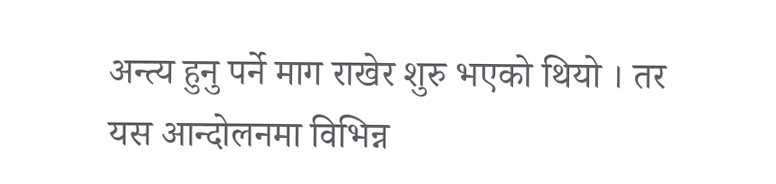अन्त्य हुनु पर्ने माग राखेर शुरु भएको थियो । तर यस आन्दोलनमा विभिन्न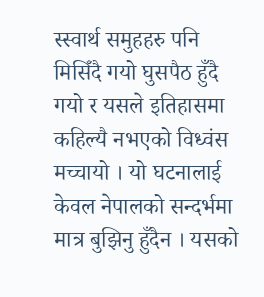स्स्वार्थ समुहहरु पनि मिसिँदै गयो घुसपैठ हुँदै गयो र यसले इतिहासमा कहिल्यै नभएको विध्वंस मच्चायो । यो घटनालाई केवल नेपालको सन्दर्भमा मात्र बुझिनु हुँदैन । यसको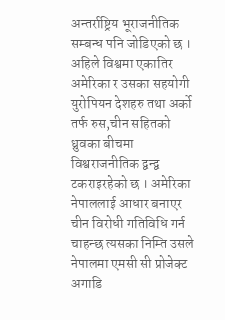अन्तर्राष्ट्रिय भूराजनीतिक सम्बन्ध पनि जोडिएको छ । अहिले विश्वमा एकातिर अमेरिका र उसका सहयोगी युरोपियन देशहरु तथा अर्को तर्फ रुस,चीन सहितको ध्रुवका बीचमा विश्वराजनीतिक द्वन्द्व टकराइरहेको छ । अमेरिका नेपाललाई आधार बनाएर
चीन विरोधी गतिविधि गर्न चाहन्छ त्यसका निम्ति उसले नेपालमा एमसी सी प्रोजेक्ट अगाडि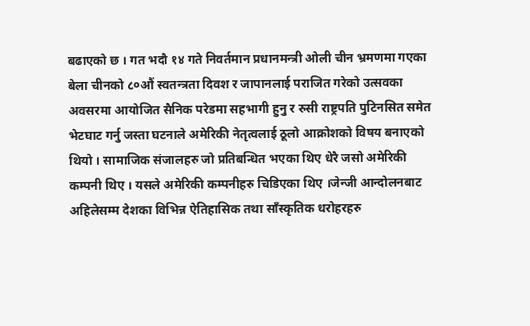बढाएको छ । गत भदौ १४ गते निवर्तमान प्रधानमन्त्री ओली चीन भ्रमणमा गएका बेला चीनको ८०औं स्वतन्त्रता दिवश र जापानलाई पराजित गरेको उत्सवका अवसरमा आयोजित सैनिक परेडमा सहभागी हुनु र रुसी राष्ट्रपति पुटिनसित समेत भेटघाट गर्नु जस्ता घटनाले अमेरिकी नेतृत्वलाई ठूलो आक्रोशको विषय बनाएको थियो । सामाजिक संजालहरु जो प्रतिबन्धित भएका थिए धेरै जसो अमेरिकी कम्पनी थिए । यसले अमेरिकी कम्पनीहरु चिडिएका थिए ।जेन्जी आन्दोलनबाट अहिलेसम्म देशका विभिन्न ऐतिहासिक तथा साँस्कृतिक धरोहरहरु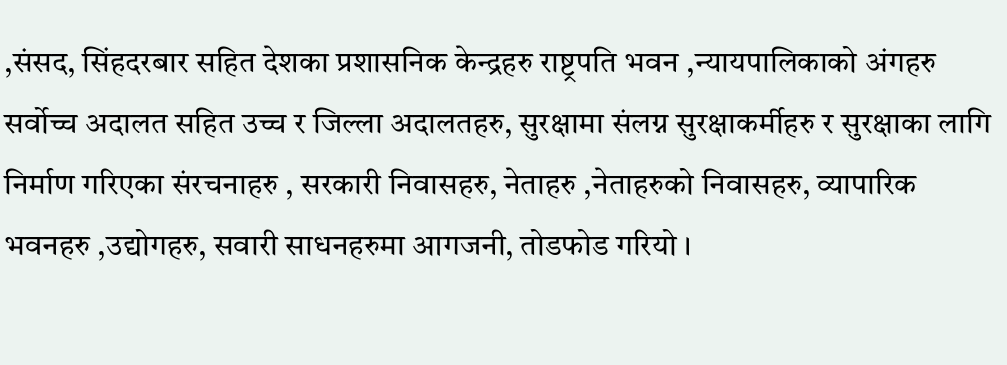,संसद, सिंहदरबार सहित देशका प्रशासनिक केन्द्रहरु राष्ट्रपति भवन ,न्यायपालिकाको अंगहरु सर्वोच्च अदालत सहित उच्च र जिल्ला अदालतहरु, सुरक्षामा संलग्न सुरक्षाकर्मीहरु र सुरक्षाका लागि निर्माण गरिएका संरचनाहरु , सरकारी निवासहरु, नेताहरु ,नेताहरुको निवासहरु, व्यापारिक भवनहरु ,उद्योगहरु, सवारी साधनहरुमा आगजनी, तोडफोड गरियो ।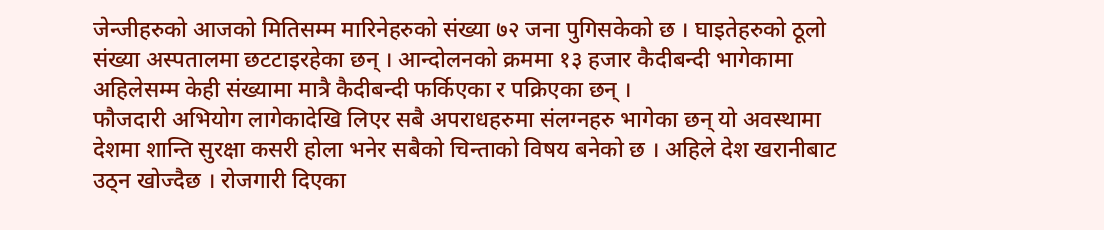जेन्जीहरुको आजको मितिसम्म मारिनेहरुको संख्या ७२ जना पुगिसकेको छ । घाइतेहरुको ठूलो संख्या अस्पतालमा छटटाइरहेका छन् । आन्दोलनको क्रममा १३ हजार कैदीबन्दी भागेकामा अहिलेसम्म केही संख्यामा मात्रै कैदीबन्दी फर्किएका र पक्रिएका छन् ।
फौजदारी अभियोग लागेकादेखि लिएर सबै अपराधहरुमा संलग्नहरु भागेका छन् यो अवस्थामा देशमा शान्ति सुरक्षा कसरी होला भनेर सबैको चिन्ताको विषय बनेको छ । अहिले देश खरानीबाट उठ्न खोज्दैछ । रोजगारी दिएका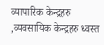व्यापारिक केन्द्रहरु ,व्यवसायिक केन्द्रहरु ध्वस्त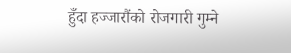हुँदा हज्जारौंको रोजगारी गुम्ने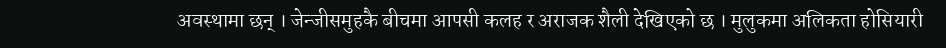अवस्थामा छन् । जेन्जीसमुहकै बीचमा आपसी कलह र अराजक शैली देखिएको छ । मुलुकमा अलिकता होसियारी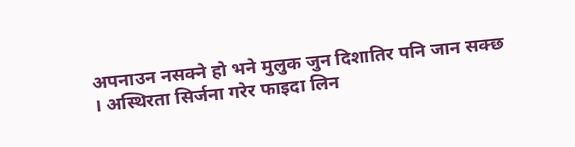अपनाउन नसक्ने हो भने मुलुक जुन दिशातिर पनि जान सक्छ । अस्थिरता सिर्जना गरेर फाइदा लिन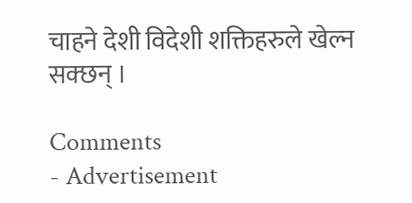चाहने देशी विदेशी शक्तिहरुले खेल्न सक्छन् ।

Comments
- Advertisement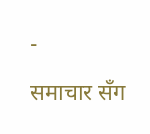-

समाचार सँग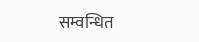सम्वन्धित